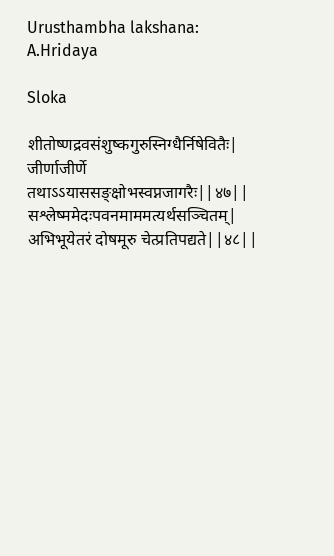Urusthambha lakshana: A.Hridaya

Sloka

शीतोष्णद्रवसंशुष्कगुरुस्निग्धैर्निषेवितैः|
जीर्णाजीर्णे तथाऽऽयाससङ्क्षोभस्वप्नजागरैः||४७||
सश्लेष्ममेदःपवनमाममत्यर्थसञ्चितम्|
अभिभूयेतरं दोषमूरु चेत्प्रतिपद्यते||४८||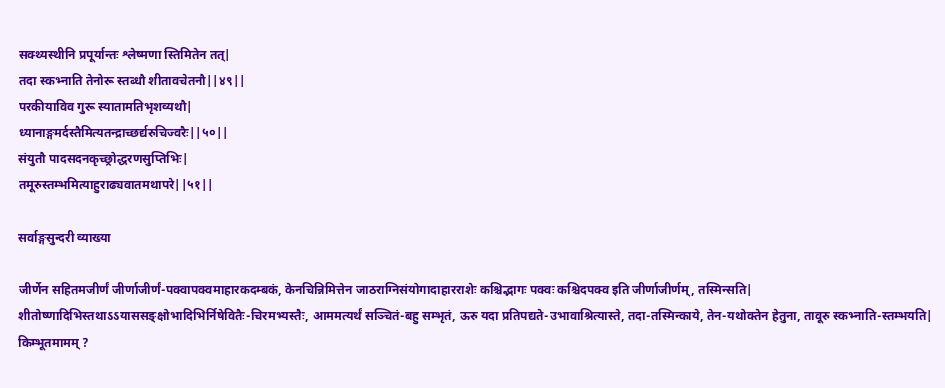सक्थ्यस्थीनि प्रपूर्यान्तः श्लेष्मणा स्तिमितेन तत्|
तदा स्कभ्नाति तेनोरू स्तब्धौ शीतावचेतनौ||४९||
परकीयाविव गुरू स्यातामतिभृशव्यथौ|
ध्यानाङ्गमर्दस्तैमित्यतन्द्राच्छर्द्यरुचिज्वरैः||५०||
संयुतौ पादसदनकृच्छ्रोद्धरणसुप्तिभिः|
तमूरुस्तम्भमित्याहुराढ्यवातमथापरे||५१||

सर्वाङ्गसुन्दरी व्याख्या

जीर्णेन सहितमजीर्णं जीर्णाजीर्णं-पक्वापक्वमाहारकदम्बकं, केनचिन्निमित्तेन जाठराग्निसंयोगादाहारराशेः कश्चिद्भागः पक्वः कश्चिदपक्व इति जीर्णाजीर्णम्, तस्मिन्सति| शीतोष्णादिभिस्तथाऽऽयाससङ्क्षोभादिभिर्निषेवितैः-चिरमभ्यस्तैः, आममत्यर्थं सञ्चितं-बहु सम्भृतं, ऊरु यदा प्रतिपद्यते-उभावाश्रित्यास्ते, तदा-तस्मिन्काये, तेन-यथोक्तेन हेतुना, तावूरु स्कभ्नाति-स्तम्भयति| किम्भूतमामम् ?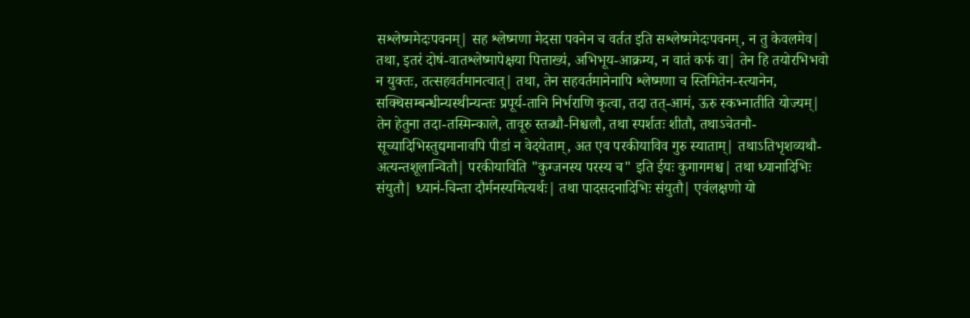सश्लेष्ममेदःपवनम्| सह श्लेष्मणा मेदसा पवनेन च वर्तत इति सश्लेष्ममेदःपवनम्, न तु केवलमेव| तथा, इतरं दोषं-वातश्लेष्मापेक्षया पित्ताख्यं, अभिभूय-आक्रम्य, न वातं कफं वा| तेन हि तयोरभिभवो न युक्तः, तत्सहवर्तमानत्वात्| तथा, तेन सहवर्तमानेनापि श्लेष्मणा च स्तिमितेन-स्त्यानेन, सक्थिसम्बन्धीन्यस्थीन्यन्तः प्रपूर्य-तानि निर्भराणि कृत्वा, तदा तत्-आमं, ऊरु स्कभ्नातीति योज्यम्| तेन हेतुना तदा-तस्मिन्काले, तावूरु स्तब्धौ-निश्चलौ, तथा स्पर्शतः शीतौ, तथाऽचेतनौ-सूच्यादिभिस्तुद्यमानावपि पीडां न वेदयेताम्, अत एव परकीयाविव गुरु स्याताम्| तथाऽतिभृशव्यथौ-अत्यन्तशूलान्वितौ| परकीयाविति "कुग्जनस्य परस्य च" इति ईयः कुगागमश्च| तथा ध्यानादिभिः संयुतौ| ध्यानं-चिन्ता दौर्मनस्यमित्यर्थः| तथा पादसदनादिभिः संयुतौ| एवंलक्षणो यो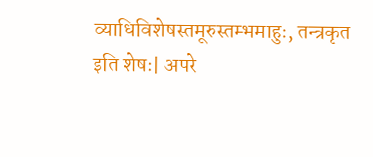व्याधिविशेषस्तमूरुस्तम्भमाहुः, तन्त्रकृत इति शेषः| अपरे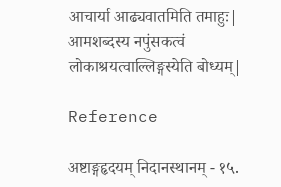आचार्या आढ्यवातमिति तमाहुः| आमशब्दस्य नपुंसकत्वं लोकाश्रयत्वाल्लिङ्गस्येति बोध्यम्|

Reference

अष्टाङ्गहृदयम् निदानस्थानम् - १५.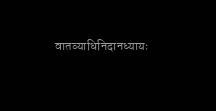वातव्याधिनिदानध्यायः